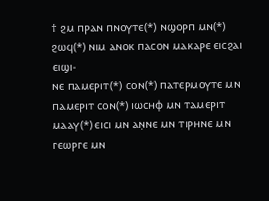† ϩⲙ ⲡⲣⲁⲛ ⲡⲛⲟⲩⲧⲉ(*) ⲛϣⲟⲣⲡ ⲙⲛ(*) ϩⲱϥ(*) ⲛⲓⲙ ⲁⲛⲟⲕ ⲡⲁⲥⲟⲛ ⲙⲁⲕⲁⲣⲉ ⲉⲓⲥϩⲁⲓ ⲉⲓϣⲓ-
ⲛⲉ ⲡⲁⲙⲉⲣⲓⲧ(*) ⲥⲟⲛ(*) ⲡⲁⲧⲉⲣⲙⲟⲩⲧⲉ ⲙⲛ ⲡⲁⲙⲉⲣⲓⲧ ⲥⲟⲛ(*) ⲓⲱⲥⲏⲫ ⲙⲛ ⲧⲁⲙⲉⲣⲓⲧ
ⲙⲁⲁⲩ(*) ⲉⲓⲥⲓ ⲙⲛ ⲁⲛ̣ⲛⲉ ⲙⲛ ⲧⲓⲣⲏⲛⲉ ⲙⲛ ⲅⲉⲱⲣⲅⲉ ⲙⲛ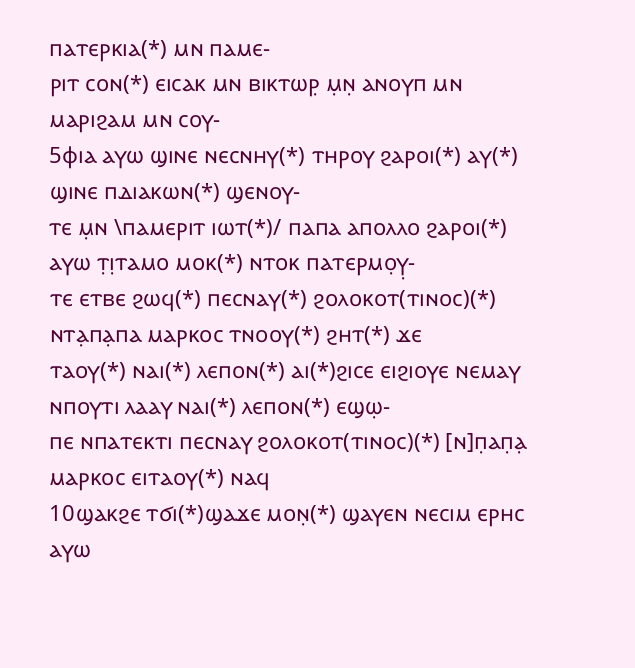ⲡⲁⲧⲉⲣⲕⲓⲁ(*) ⲙⲛ ⲡⲁⲙⲉ-
ⲣⲓⲧ ⲥⲟⲛ(*) ⲉⲓⲥⲁⲕ ⲙⲛ ⲃⲓⲕⲧⲱⲣ̣ ⲙ̣ⲛ̣ ⲁⲛⲟⲩⲡ ⲙⲛ ⲙⲁⲣⲓϩⲁⲙ ⲙⲛ ⲥⲟⲩ-
5ⲫⲓⲁ ⲁⲩⲱ ϣⲓⲛⲉ ⲛⲉⲥⲛⲏⲩ(*) ⲧⲏⲣⲟⲩ ϩⲁⲣⲟⲓ(*) ⲁⲩ(*) ϣⲓⲛⲉ ⲡⲇⲓⲁⲕⲱⲛ(*) ϣⲉⲛⲟⲩ-
ⲧⲉ ⲙ̣ⲛ \ⲡⲁⲙⲉⲣⲓⲧ ⲓⲱⲧ(*)/ ⲡⲁⲡⲁ ⲁⲡⲟⲗⲗⲟ ϩⲁⲣⲟⲓ(*) ⲁⲩⲱ ⲧ̣ⲓ̣ⲧⲁⲙⲟ ⲙⲟⲕ(*) ⲛⲧⲟⲕ ⲡⲁⲧⲉⲣⲙⲟ̣ⲩ̣-
ⲧⲉ ⲉⲧⲃⲉ ϩⲱϥ(*) ⲡⲉⲥⲛⲁⲩ(*) ϩⲟⲗⲟⲕⲟⲧ(ⲧⲓⲛⲟⲥ)(*) ⲛⲧⲁ̣ⲡⲁ̣ⲡⲁ ⲙⲁⲣⲕⲟⲥ ⲧⲛⲟⲟⲩ(*) ϩⲏⲧ(*) ϫⲉ
ⲧⲁⲟⲩ(*) ⲛⲁⲓ(*) ⲗⲉⲡⲟⲛ(*) ⲁⲓ(*)ϩⲓⲥⲉ ⲉⲓϩⲓⲟⲩⲉ ⲛⲉⲙⲁⲩ ⲛⲡⲟⲩⲧⲓ ⲗⲁⲁⲩ ⲛⲁⲓ(*) ⲗⲉⲡⲟⲛ(*) ⲉϣⲱ̣-
ⲡⲉ ⲛⲡⲁⲧⲉⲕⲧⲓ ⲡⲉⲥⲛⲁⲩ ϩⲟⲗⲟⲕⲟⲧ(ⲧⲓⲛⲟⲥ)(*) [ⲛ]ⲡ̣ⲁⲡ̣ⲁ̣ ⲙⲁⲣⲕⲟⲥ ⲉⲓⲧⲁⲟⲩ(*) ⲛⲁϥ
10ϣⲁⲕϩⲉ ⲧϭⲓ(*)ϣⲁϫⲉ ⲙⲟⲛ̣(*) ϣⲁⲩⲉⲛ ⲛⲉⲥⲓⲙ ⲉⲣⲏⲥ ⲁⲩⲱ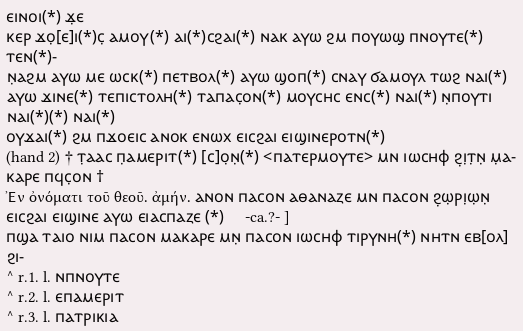ⲉⲓⲛⲟⲓ(*) ϫ̣ⲉ
ⲕⲉⲣ ϫⲟ̣[ⲉ]ⲓ(*)ⲥ̣ ⲁⲙⲟⲩ(*) ⲁⲓ(*)ⲥϩⲁⲓ(*) ⲛⲁⲕ ⲁⲩⲱ ϩⲙ ⲡⲟⲩⲱϣ ⲡⲛⲟⲩⲧⲉ(*) ⲧⲉⲛ(*)-
ⲛ̣ⲁϩⲙ ⲁⲩⲱ ⲙⲉ ⲱⲥⲕ(*) ⲡⲉⲧⲃⲟⲗ(*) ⲁⲩⲱ ϣⲟⲡ(*) ⲥⲛⲁⲩ ϭⲁⲙⲟⲩⲗ ⲧⲱϩ ⲛⲁⲓ(*)
ⲁⲩⲱ ϫⲓⲛⲉ(*) ⲧⲉⲡⲓⲥⲧⲟⲗⲏ(*) ⲧⲁⲡⲁⲥ̣ⲟⲛ(*) ⲙⲟⲩⲥⲏⲥ ⲉⲛⲥ(*) ⲛⲁⲓ(*) ⲛ̣ⲡⲟⲩⲧⲓ ⲛⲁⲓ(*)(*) ⲛⲁⲓ(*)
ⲟⲩϫⲁⲓ(*) ϩⲙ ⲡϫⲟⲉⲓⲥ ⲁⲛⲟⲕ ⲉⲛⲱⲭ ⲉⲓⲥϩⲁⲓ ⲉⲓϣⲓⲛⲉⲣⲟⲧⲛ(*)
(hand 2) † ⲧ̣ⲁⲁⲥ ⲡ̣ⲁⲙⲉⲣⲓⲧ(*) [ⲥ]ⲟ̣ⲛ̣(*) <ⲡⲁⲧⲉⲣⲙⲟⲩⲧⲉ> ⲙⲛ ⲓⲱⲥⲏⲫ ϩ̣ⲓ̣ⲧ̣ⲛ̣ ⲙ̣ⲁ-
ⲕⲁⲣⲉ ⲡϥⲥ̣ⲟⲛ †
Ἐν ὀνόματι τοῦ θεοῦ. ἀμήν. ⲁⲛⲟⲛ ⲡⲁⲥⲟⲛ ⲁⲑⲁⲛⲁⲍⲉ ⲙⲛ ⲡⲁⲥⲟⲛ ϩ̣ⲱ̣ⲣⲓ̣ⲱ̣ⲛ̣
ⲉⲓⲥϩⲁⲓ ⲉⲓϣⲓⲛⲉ ⲁⲩⲱ ⲉⲓⲁⲥⲡⲁⲍⲉ (*)     -ca.?- ]
ⲡϣⲁ ⲧⲁⲓⲟ ⲛⲓⲙ ⲡⲁⲥⲟⲛ ⲙⲁⲕⲁⲣⲉ ⲙⲛ̣ ⲡⲁⲥⲟⲛ ⲓⲱⲥⲏⲫ ⲧⲓⲣⲩⲛⲏ(*) ⲛⲏⲧⲛ ⲉⲃ[ⲟⲗ] ϩⲓ-
^ r.1. l. ⲛⲡⲛⲟⲩⲧⲉ
^ r.2. l. ⲉⲡⲁⲙⲉⲣⲓⲧ
^ r.3. l. ⲡⲁⲧⲣⲓⲕⲓⲁ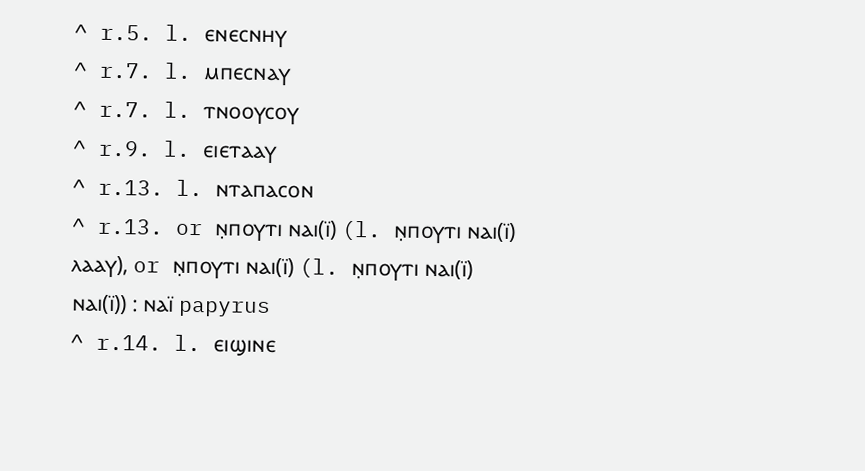^ r.5. l. ⲉⲛⲉⲥⲛⲏⲩ
^ r.7. l. ⲙⲡⲉⲥⲛⲁⲩ
^ r.7. l. ⲧⲛⲟⲟⲩⲥⲟⲩ
^ r.9. l. ⲉⲓⲉⲧⲁⲁⲩ
^ r.13. l. ⲛⲧⲁⲡⲁⲥⲟⲛ
^ r.13. or ⲛ̣ⲡⲟⲩⲧⲓ ⲛⲁⲓ(ⲓ̈) (l. ⲛ̣ⲡⲟⲩⲧⲓ ⲛⲁⲓ(ⲓ̈) ⲗⲁⲁⲩ), or ⲛ̣ⲡⲟⲩⲧⲓ ⲛⲁⲓ(ⲓ̈) (l. ⲛ̣ⲡⲟⲩⲧⲓ ⲛⲁⲓ(ⲓ̈) ⲛⲁⲓ(ⲓ̈)) : ⲛⲁⲓ̈ papyrus
^ r.14. l. ⲉⲓϣⲓⲛⲉ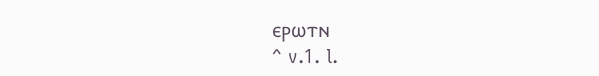ⲉⲣⲱⲧⲛ
^ v.1. l.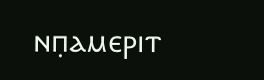ⲛⲡ̣ⲁⲙⲉⲣⲓⲧ